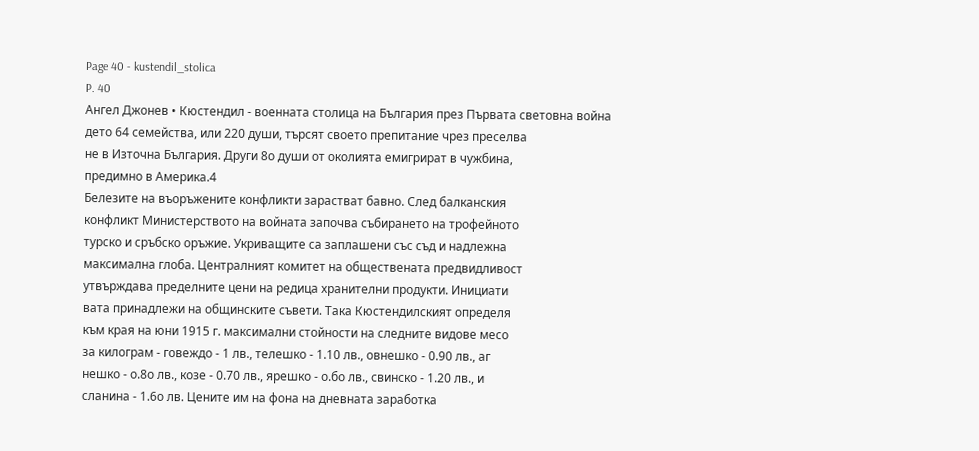Page 40 - kustendil_stolica
P. 40
Ангел Джонев • Кюстендил - военната столица на България през Първата световна война
дето 64 семейства, или 220 души, търсят своето препитание чрез преселва
не в Източна България. Други 8о души от околията емигрират в чужбина,
предимно в Америка.4
Белезите на въоръжените конфликти зарастват бавно. След балканския
конфликт Министерството на войната започва събирането на трофейното
турско и сръбско оръжие. Укриващите са заплашени със съд и надлежна
максимална глоба. Централният комитет на обществената предвидливост
утвърждава пределните цени на редица хранителни продукти. Инициати
вата принадлежи на общинските съвети. Така Кюстендилският определя
към края на юни 1915 г. максимални стойности на следните видове месо
за килограм - говеждо - 1 лв., телешко - 1.10 лв., овнешко - 0.90 лв., аг
нешко - о.8о лв., козе - 0.70 лв., ярешко - о.бо лв., свинско - 1.20 лв., и
сланина - 1.6о лв. Цените им на фона на дневната заработка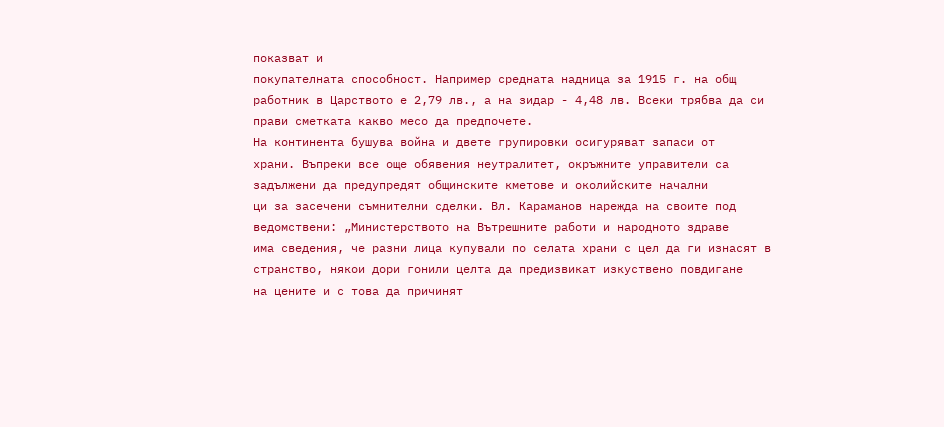показват и
покупателната способност. Например средната надница за 1915 г. на общ
работник в Царството е 2,79 лв., а на зидар - 4,48 лв. Всеки трябва да си
прави сметката какво месо да предпочете.
На континента бушува война и двете групировки осигуряват запаси от
храни. Въпреки все още обявения неутралитет, окръжните управители са
задължени да предупредят общинските кметове и околийските начални
ци за засечени съмнителни сделки. Вл. Караманов нарежда на своите под
ведомствени: „Министерството на Вътрешните работи и народното здраве
има сведения, че разни лица купували по селата храни с цел да ги изнасят в
странство, някои дори гонили целта да предизвикат изкуствено повдигане
на цените и с това да причинят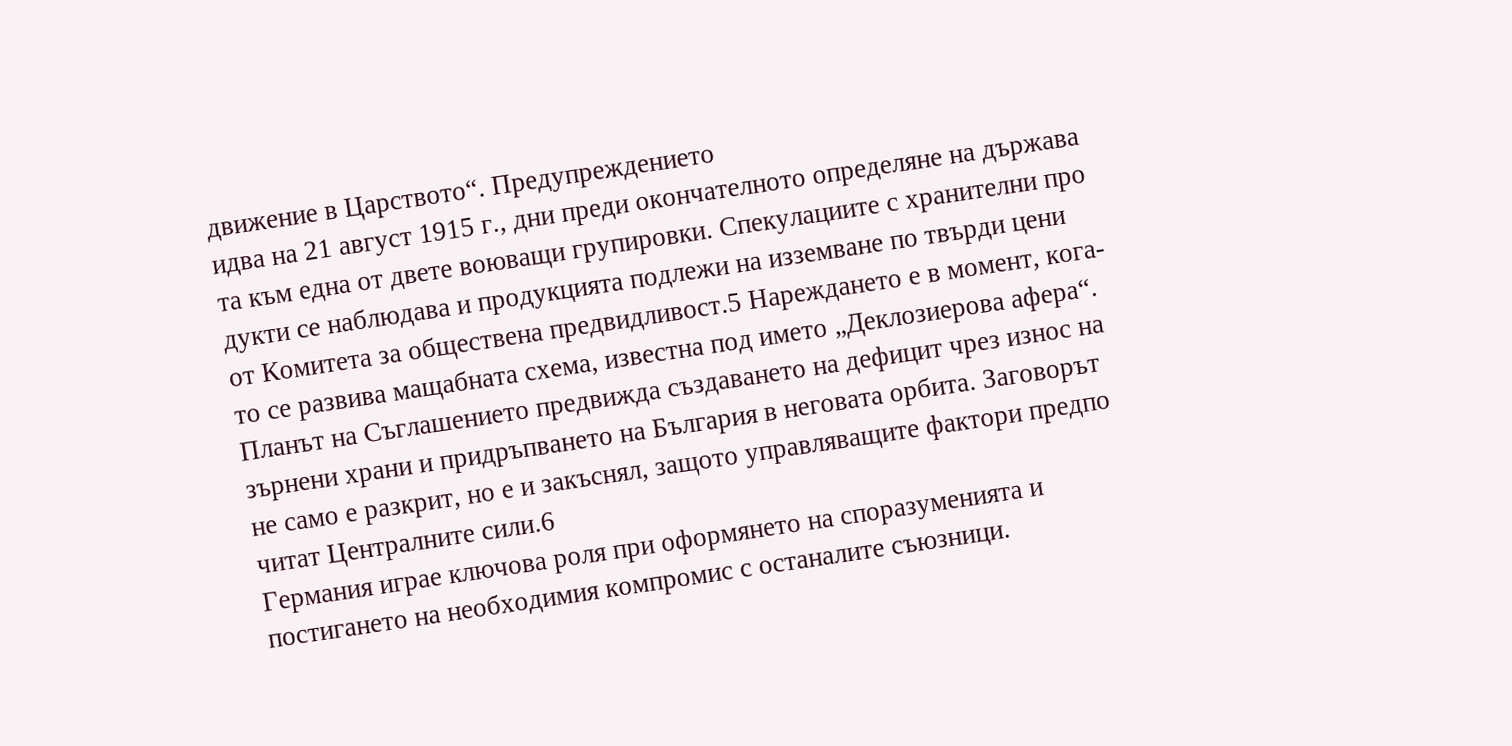движение в Царството“. Предупреждението
идва на 21 август 1915 г., дни преди окончателното определяне на държава
та към една от двете воюващи групировки. Спекулациите с хранителни про
дукти се наблюдава и продукцията подлежи на изземване по твърди цени
от Комитета за обществена предвидливост.5 Нареждането е в момент, кога-
то се развива мащабната схема, известна под името „Деклозиерова афера“.
Планът на Съглашението предвижда създаването на дефицит чрез износ на
зърнени храни и придръпването на България в неговата орбита. Заговорът
не само е разкрит, но е и закъснял, защото управляващите фактори предпо
читат Централните сили.6
Германия играе ключова роля при оформянето на споразуменията и
постигането на необходимия компромис с останалите съюзници.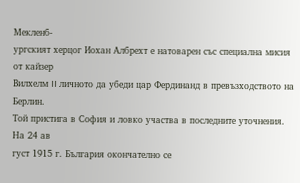Мекленб-
ургският херцог Иохан Албрехт е натоварен със специална мисия от кайзер
Вилхелм II личното да убеди цар Фердинанд в превъзходството на Берлин.
Той пристига в София и ловко участва в последните уточнения. На 24 ав
густ 1915 г. България окончателно се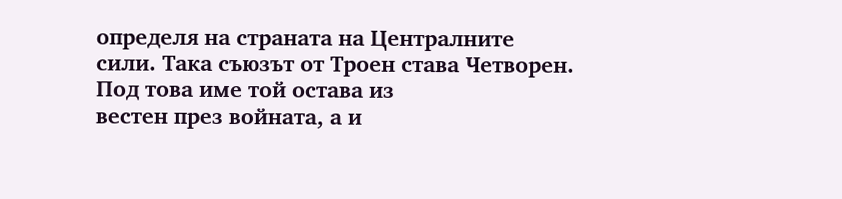определя на страната на Централните
сили. Така съюзът от Троен става Четворен. Под това име той остава из
вестен през войната, а и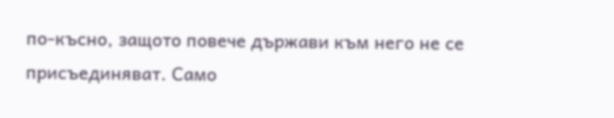по-късно, защото повече държави към него не се
присъединяват. Само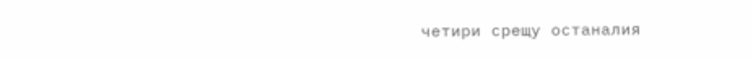четири срещу останалия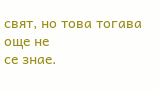свят, но това тогава още не
се знае.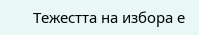Тежестта на избора е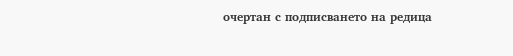очертан с подписването на редица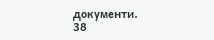документи.
38